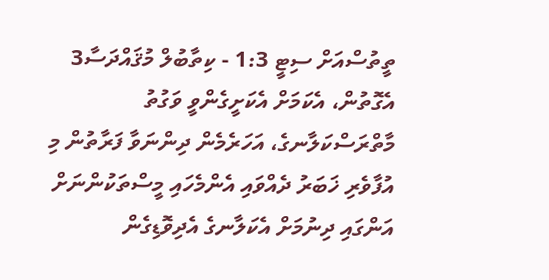ތީތުސްއަށް ސިޓީ 1:3 - ކިތާބުލް މުޤައްދަސާ3 އެގޮތުން، އެކަމަށް އެކަށީގެންވީ ވަގުތު މާތްރަސްކަލާނގެ، އަހަރެމެން ދިންނަވާ ފަރާތުން މި އުފާވެރި ޚަބަރު ދެއްވައި އެންމެހައި މީސްތަކުންނަށް އަންގައި ދިނުމަށް އެކަލާނގެ އެދިވޮޑިގެން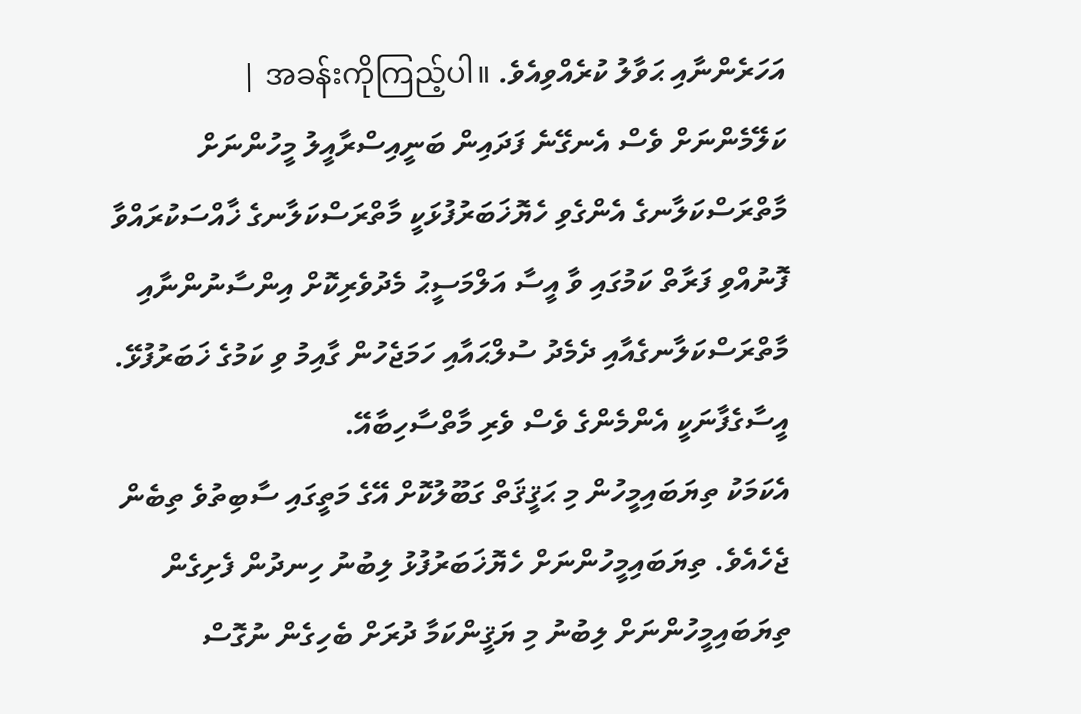އަހަރެންނާއި ޙަވާލު ކުރެއްވިއެވެ. အခန်းကိုကြည့်ပါ။ |
ކަލޭމެންނަށް ވެސް އެނގޭނެ ފަދައިން ބަނީއިސްރާއީލު މީހުންނަށް މާތްރަސްކަލާނގެ އެންގެވި ހެޔޮޚަބަރުފުޅަކީ މާތްރަސްކަލާނގެ ޚާއްސަކުރައްވާ ފޮނުއްވި ފަރާތް ކަމުގައި ވާ އީސާ އަލްމަސީޙު މެދުވެރިކޮށް އިންސާނުންނާއި މާތްރަސްކަލާނގެއާއި ދެމެދު ސުލްޙައާއި ހަމަޖެހުން ގާއިމު ވި ކަމުގެ ޚަބަރުފުޅޭ. އީސާގެފާނަކީ އެންމެންގެ ވެސް ވެރި މާތްސާހިބާއޭ.
އެކަމަކު ތިޔަބައިމީހުން މި ޙަޤީޤަތް ގަބޫލުކޮށް އޭގެ މަތީގައި ސާބިތުވެ ތިބެން ޖެހެއެވެ. ތިޔަބައިމީހުންނަށް ހެޔޮޚަބަރުފުޅު ލިބުނު ހިނދުން ފެށިގެން ތިޔަބައިމީހުންނަށް ލިބުނު މި ޔަޤީންކަމާ ދުރަށް ބެހިގެން ނުގޮސް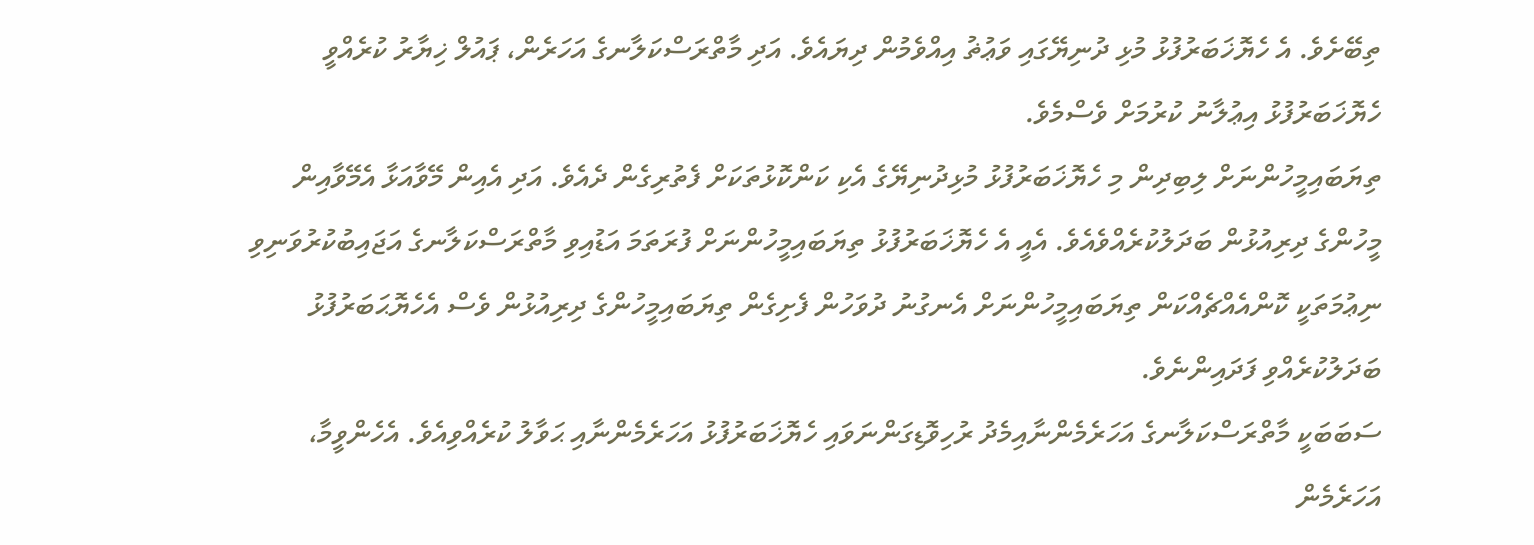ތިބޭށެވެ. އެ ހެޔޮޚަބަރުފުޅު މުޅި ދުނިޔޭގައި ވަޢުޡު އިއްވެމުން ދިޔައެވެ. އަދި މާތްރަސްކަލާނގެ އަހަރެން، ޕައުލް ޚިޔާރު ކުރެއްވީ ހެޔޮޚަބަރުފުޅު އިޢުލާނު ކުރުމަށް ވެސްމެވެ.
ތިޔަބައިމީހުންނަށް ލިބިދިން މި ހެޔޮޚަބަރުފުޅު މުޅިދުނިޔޭގެ އެކި ކަންކޮޅުތަކަށް ފެތުރިގެން ދެއެވެ. އަދި އެއިން މޭވާއަޅާ އެމޭވާއިން މީހުންގެ ދިރިއުޅުން ބަދަލުކުރެއްވެއެވެ. އެއީ އެ ހެޔޮޚަބަރުފުޅު ތިޔަބައިމީހުންނަށް ފުރަތަމަ އަޑުއިވި މާތްރަސްކަލާނގެ އަޖައިބުކުރުވަނިވި ނިޢުމަތަކީ ކޮންއެއްޗެއްކަން ތިޔަބައިމީހުންނަށް އެނގުނު ދުވަހުން ފެށިގެން ތިޔަބައިމީހުންގެ ދިރިއުޅުން ވެސް އެހެޔޮޙަބަރުފުޅު ބަދަލުކުރެއްވި ފަދައިންނެވެ.
ސަބަބަކީ މާތްރަސްކަލާނގެ އަހަރެމެންނާއިމެދު ރުހިވޮޑިގަންނަވައި ހެޔޮޚަބަރުފުޅު އަހަރެމެންނާއި ޙަވާލު ކުރެއްވިއެވެ. އެހެންވީމާ، އަހަރެމެން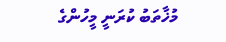މުޚާތަބު ކުރަނީ މީހުންގެ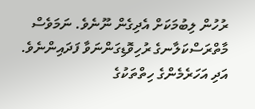ރުހުން ލިބުމަކަށް އެދިގެން ނޫނެވެ. ނަމަވެސް މާތްރަސްކަލާނގެ ރުހިވޮޑިގަންނަވާ ފަދައިންނެވެ. އަދި އަހަރެމެންގެ ހިތްތަކުގެ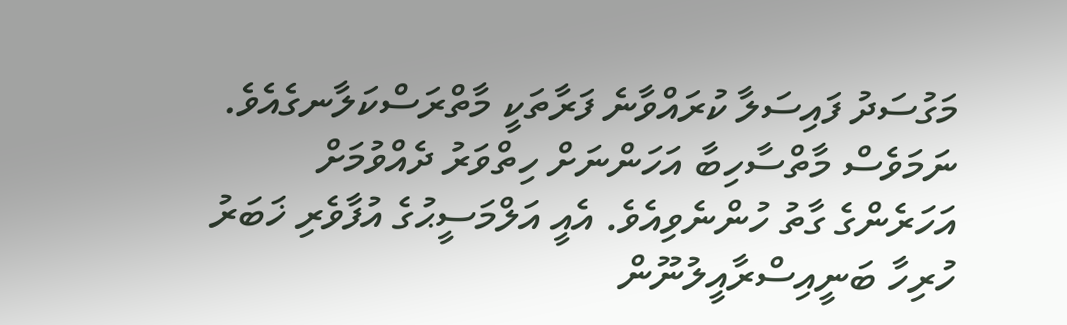މަގުސަދު ފައިސަލާ ކުރައްވާނެ ފަރާތަކީ މާތްރަސްކަލާނގެއެވެ.
ނަމަވެސް މާތްސާހިބާ އަހަންނަށް ހިތްވަރު ދެއްވުމަށް އަހަރެންގެ ގާތު ހުންނެވިއެވެ. އެއީ އަލްމަސީޙުގެ އުފާވެރި ޚަބަރު ހުރިހާ ބަނީއިސްރާއީލުނޫން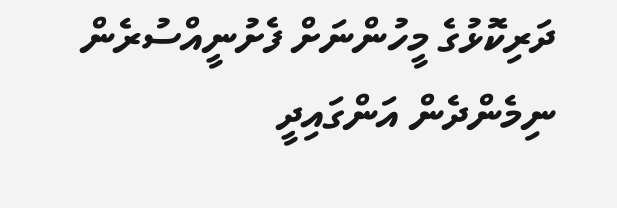ދަރިކޮޅުގެ މީހުންނަށް ފެށުނީއްސުރެން ނިމެންދެން އަންގައިދީ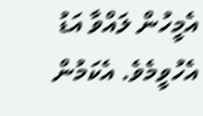އެމީހުން ލައްވާ އަޑު އެހުވީމެވެ. އެކަމުން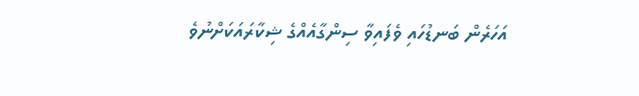އަހަރެން ބަނޑުހައި ވެފައިވާ ސިންގާއެއްގެ ޝިކާރައަކަށްނުވެ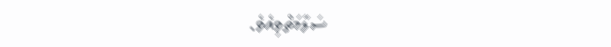ސަލާމަތްވިއެވެ.